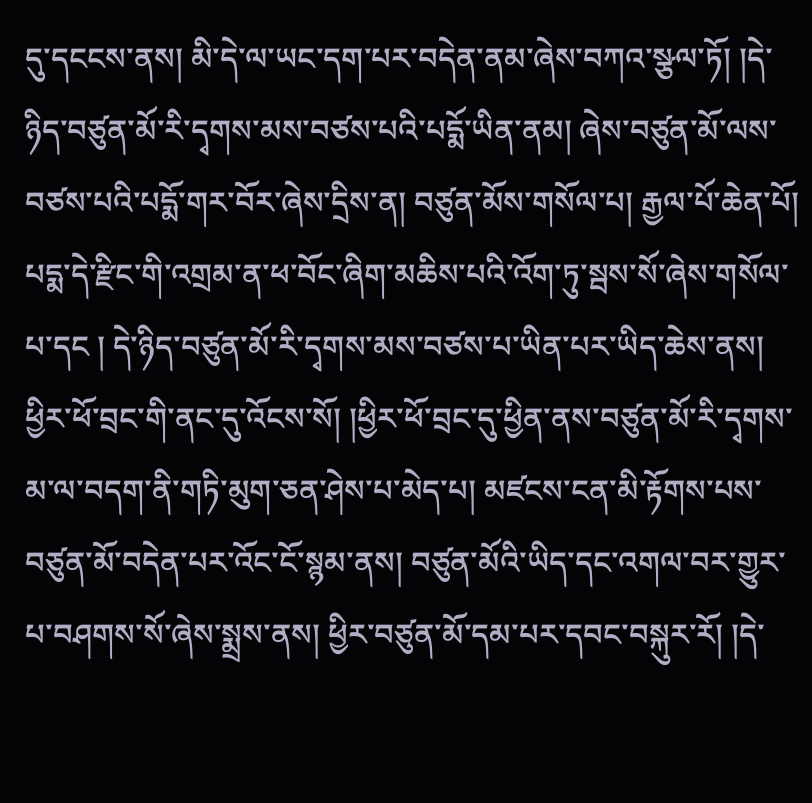དུ་དངངས་ནས། མི་དེ་ལ་ཡང་དག་པར་བདེན་ནམ་ཞེས་བཀའ་སྩལ་ཏོ། །དེ་ཉིད་བཙུན་མོ་རི་དྭགས་མས་བཙས་པའི་པདྨོ་ཡིན་ནམ། ཞེས་བཙུན་མོ་ལས་བཙས་པའི་པདྨོ་གར་བོར་ཞེས་དྲིས་ན། བཙུན་མོས་གསོལ་པ། རྒྱལ་པོ་ཆེན་པོ། པདྨ་དེ་རྫིང་གི་འགྲམ་ན་ཕ་བོང་ཞིག་མཆིས་པའི་འོག་ཏུ་སྦས་སོ་ཞེས་གསོལ་པ་དང ། དེ་ཉིད་བཙུན་མོ་རི་དྭགས་མས་བཙས་པ་ཡིན་པར་ཡིད་ཆེས་ནས། ཕྱིར་ཕོ་བྲང་གི་ནང་དུ་འོངས་སོ། །ཕྱིར་ཕོ་བྲང་དུ་ཕྱིན་ནས་བཙུན་མོ་རི་དྭགས་མ་ལ་བདག་ནི་གཏི་མུག་ཅན་ཤེས་པ་མེད་པ། མཛངས་ངན་མི་རྟོགས་པས་བཙུན་མོ་བདེན་པར་འོང་ངོ་སྙམ་ནས། བཙུན་མོའི་ཡིད་དང་འགལ་བར་གྱུར་པ་བཤགས་སོ་ཞེས་སྨྲས་ནས། ཕྱིར་བཙུན་མོ་དམ་པར་དབང་བསྐུར་རོ། །དེ་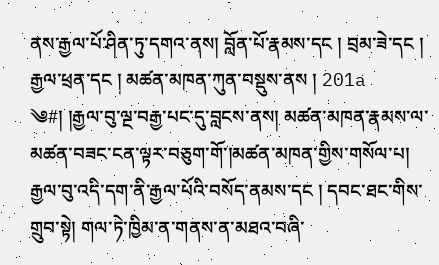ནས་རྒྱལ་པོ་ཤིན་ཏུ་དགའ་ནས། བློན་པོ་རྣམས་དང ། བྲམ་ཟེ་དང ། རྒྱལ་ཕྲན་དང ། མཚན་མཁན་ཀུན་བསྡུས་ནས ། 201a ༄#། །རྒྱལ་བུ་ལྔ་བརྒྱ་པང་དུ་བླངས་ནས། མཚན་མཁན་རྣམས་ལ་མཚན་བཟང་ངན་ལྟར་བཅུག་གོ་།མཚན་མཁན་གྱིས་གསོལ་པ། རྒྱལ་བུ་འདི་དག་ནི་རྒྱལ་པོའི་བསོད་ནམས་དང ། དབང་ཐང་གིས་གྲུབ་སྟེ། གལ་ཏེ་ཁྱིམ་ན་གནས་ན་མཐའ་བཞི་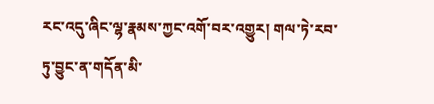རང་འདུ་ཞིང་ལྷ་རྣམས་ཀྱང་འགོ་བར་འགྱུར། གལ་ཏེ་རབ་ཏུ་བྱུང་ན་གདོན་མི་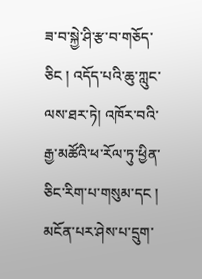ཟ་བ་སྐྱེ་ཤི་རྩ་བ་གཅོད་ཅིང ། འདོད་པའི་ཆུ་ཀླུང་ལས་ཐར་ཏེ། འཁོར་བའི་རྒྱ་མཚོའི་ཕ་རོལ་ཏུ་ཕྱིན་ཅིང་རིག་པ་གསུམ་དང ། མངོན་པར་ཤེས་པ་དྲུག་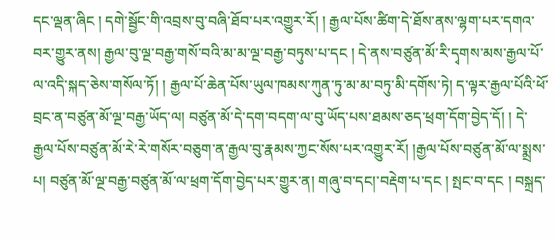དང་ལྡན་ཞིང ། དགེ་སྦྱོང་གི་འབྲས་བུ་བཞི་ཐོབ་པར་འགྱུར་རོ། ། རྒྱལ་པོས་ཚིག་དེ་ཐོས་ནས་ལྷག་པར་དགའ་བར་གྱུར་ནས། རྒྱལ་བུ་ལྔ་བརྒྱ་གསོ་བའི་མ་མ་ལྔ་བརྒྱ་བཏུས་པ་དང ། དེ་ནས་བཙུན་མོ་རི་དྭགས་མས་རྒྱལ་པོ་ལ་འདི་སྐད་ཅེས་གསོལ་ཏོ། ། རྒྱལ་པོ་ཆེན་པོས་ཡུལ་ཁམས་ཀུན་ཏུ་མ་མ་བཏུ་མི་དགོས་ཏེ། ད་ལྟར་རྒྱལ་པོའི་ཕོ་བྲང་ན་བཙུན་མོ་ལྔ་བརྒྱ་ཡོད་ལ། བཙུན་མོ་དེ་དག་བདག་ལ་བུ་ཡོད་པས་ཐམས་ཅད་ཕྲག་དོག་བྱེད་དོ། ། དེ་རྒྱལ་པོས་བཙུན་མོ་རེ་རེ་གསོར་བཅུག་ན་རྒྱལ་བུ་རྣམས་ཀྱང་སོས་པར་འགྱུར་རོ། །རྒྱལ་པོས་བཙུན་མོ་ལ་སྨྲས་པ། བཙུན་མོ་ལྔ་བརྒྱ་བཙུན་མོ་ལ་ཕྲག་དོག་བྱེད་པར་གྱུར་ན། གཞུ་བ་དང།་བརྡེག་པ་དང ། སྤང་བ་དང ། བསྐྲད་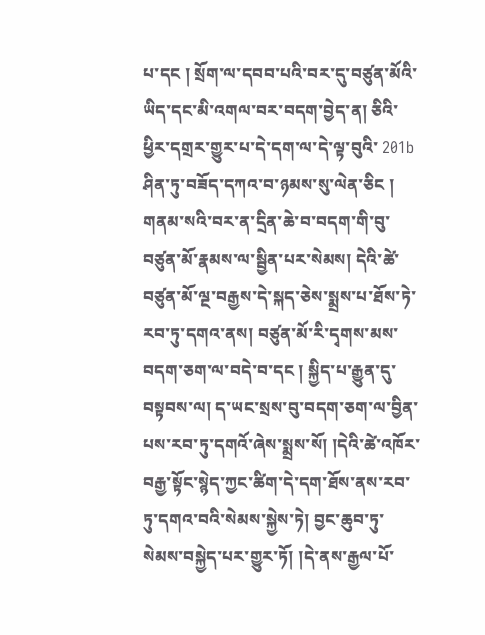པ་དང ། སྲོག་ལ་དབབ་པའི་བར་དུ་བཙུན་མོའི་ཡིད་དང་མི་འགལ་བར་བདག་བྱེད་ན། ཅིའི་ཕྱིར་དགྲར་གྱུར་པ་དེ་དག་ལ་དེ་ལྟ་བུའི་ 201b ཤིན་ཏུ་བཟོད་དཀའ་བ་ཉམས་སུ་ལེན་ཅིང ། གནམ་སའི་བར་ན་དྲིན་ཆེ་བ་བདག་གི་བུ་བཙུན་མོ་རྣམས་ལ་སྦྱིན་པར་སེམས། དེའི་ཚེ་བཙུན་མོ་ལྔ་བརྒྱས་དེ་སྐད་ཅེས་སྨྲས་པ་ཐོས་ཏེ་རབ་ཏུ་དགའ་ནས། བཙུན་མོ་རི་དྭགས་མས་བདག་ཅག་ལ་བདེ་བ་དང ། སྐྱིད་པ་རྒྱུན་དུ་བསྟབས་ལ། ད་ཡང་སྲས་བུ་བདག་ཅག་ལ་བྱིན་པས་རབ་ཏུ་དགའོ་ཞེས་སྨྲས་སོ། །དེའི་ཚེ་འཁོར་བརྒྱ་སྟོང་སྙེད་ཀྱང་ཚིག་དེ་དག་ཐོས་ནས་རབ་ཏུ་དགའ་བའི་སེམས་སྐྱེས་ཏེ། བྱང་ཆུབ་ཏུ་སེམས་བསྐྱེད་པར་གྱུར་ཏོ། །དེ་ནས་རྒྱལ་པོ་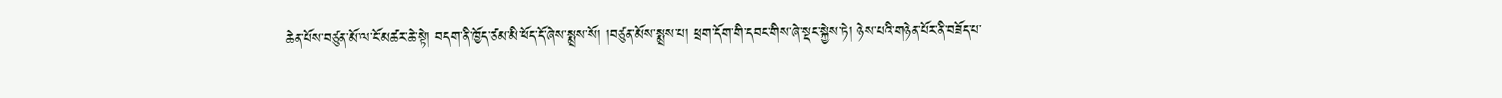ཆེན་པོས་བཙུན་མོ་ལ་ངོ་མཚར་ཆེ་སྟེ། བདག་ནི་ཁྱོད་ཙམ་མི་ཕོད་དོ་ཞེས་སྨྲས་སོ། །བཙུན་མོས་སྨྲས་པ། ཕྲག་དོག་གི་དབང་གིས་ཞེ་སྡང་སྐྱེས་ཏེ། ཉེས་པའི་གཉེན་པོར་ནི་བཟོད་པ་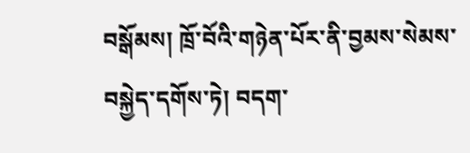བསྒོམས། ཁྲོ་བོའི་གཉེན་པོར་ནི་བྱམས་སེམས་བསྐྱེད་དགོས་ཏེ། བདག་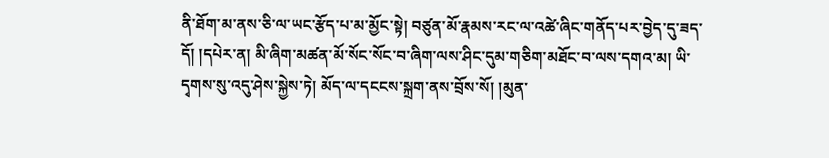ནི་ཐོག་མ་ནས་ཅི་ལ་ཡང་རྩོད་པ་མ་མྱོང་སྟེ། བཙུན་མོ་རྣམས་རང་ལ་འཚེ་ཞིང་གནོད་པར་བྱེད་དུ་ཟད་དོ། །དཔེར་ན། མི་ཞིག་མཚན་མོ་སོང་སོང་བ་ཞིག་ལས་ཤིང་དུམ་གཅིག་མཐོང་བ་ལས་དགའ་མ། ཡི་དྭགས་སུ་འདུ་ཤེས་སྐྱེས་ཏེ། མོད་ལ་དངངས་སྐྲག་ནས་བྲོས་སོ། །མུན་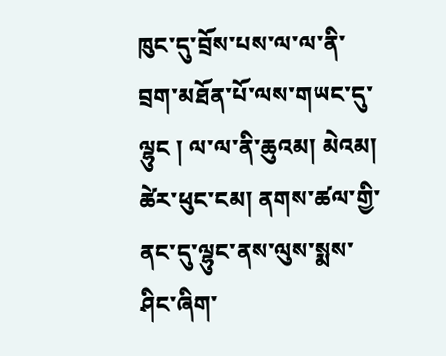ཁུང་དུ་བྲོས་པས་ལ་ལ་ནི་བྲག་མཐོན་པོ་ལས་གཡང་དུ་ལྷུང ། ལ་ལ་ནི་ཆུའམ། མེའམ། ཚེར་ཕུང་ངམ། ནགས་ཚལ་གྱི་ནང་དུ་ལྷུང་ནས་ལུས་སྨས་ཤིང་ཞིག་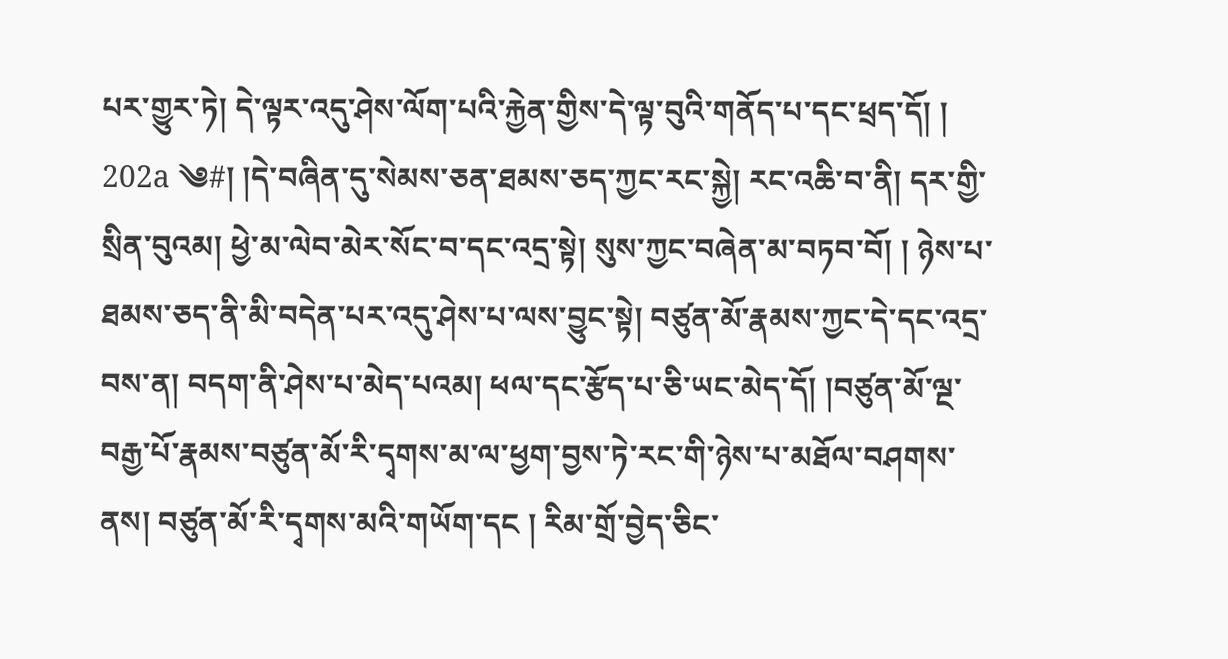པར་གྱུར་ཏེ། དེ་ལྟར་འདུ་ཤེས་ལོག་པའི་རྐྱེན་གྱིས་དེ་ལྟ་བུའི་གནོད་པ་དང་ཕྲད་དོ། ། 202a ༄#། །དེ་བཞིན་དུ་སེམས་ཅན་ཐམས་ཅད་ཀྱང་རང་སྐྱེ། རང་འཆི་བ་ནི། དར་གྱི་སྲིན་བུའམ། ཕྱེ་མ་ལེབ་མེར་སོང་བ་དང་འདྲ་སྟེ། སུས་ཀྱང་བཞེན་མ་བཏབ་བོ། ། ཉེས་པ་ཐམས་ཅད་ནི་མི་བདེན་པར་འདུ་ཤེས་པ་ལས་བྱུང་སྟེ། བཙུན་མོ་རྣམས་ཀྱང་དེ་དང་འདྲ་བས་ན། བདག་ནི་ཤེས་པ་མེད་པའམ། ཕལ་དང་རྩོད་པ་ཅི་ཡང་མེད་དོ། །བཙུན་མོ་ལྔ་བརྒྱ་པོ་རྣམས་བཙུན་མོ་རི་དྭགས་མ་ལ་ཕྱག་བྱས་ཏེ་རང་གི་ཉེས་པ་མཐོལ་བཤགས་ནས། བཙུན་མོ་རི་དྭགས་མའི་གཡོག་དང ། རིམ་གྲོ་བྱེད་ཅིང་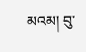མའམ། བུ་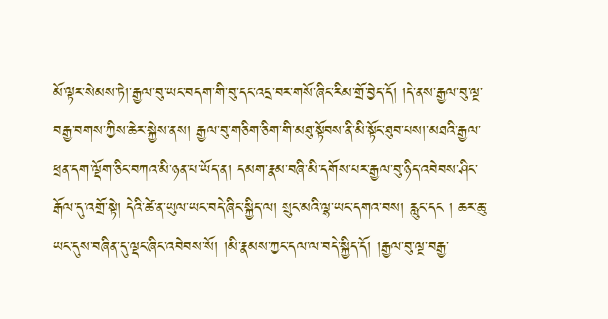མོ་ལྟར་སེམས་ཏེ།་རྒྱལ་བུ་ཡང་བདག་གི་བུ་དང་འདྲ་བར་གསོ་ཞིང་རིམ་གྲོ་བྱེད་དོ། །དེ་ནས་རྒྱལ་བུ་ལྔ་བརྒྱ་བགས་ཀྱིས་ཆེར་སྐྱེས་ནས། རྒྱལ་བུ་གཅིག་ཅིག་གི་མཐུ་སྟོབས་ནི་མི་སྟོང་ཐུབ་པས།་མཐའི་རྒྱལ་ཕྲན་དག་ལྡོག་ཅིང་བཀའ་མི་ཉན་པ་ཡོད་ན། དམག་རྣམ་བཞི་མི་དགོས་པར་རྒྱལ་བུ་ཉིད་འབེབས་ཤིང་རྒོལ་དུ་འགྲོ་སྟེ། དེའི་ཚེ་ན་ཡུལ་ཡང་བདེ་ཞིང་སྐྱིད་ལ། སྲུང་མའི་ལྷ་ཡང་དགའ་བས། རླུང་དང ། ཆར་ཆུ་ཡང་དུས་བཞིན་དུ་ལྡང་ཞིང་འབེབས་སོ། །མི་རྣམས་ཀྱང་དལ་ལ་བདེ་སྐྱིད་དོ། །རྒྱལ་བུ་ལྔ་བརྒྱ་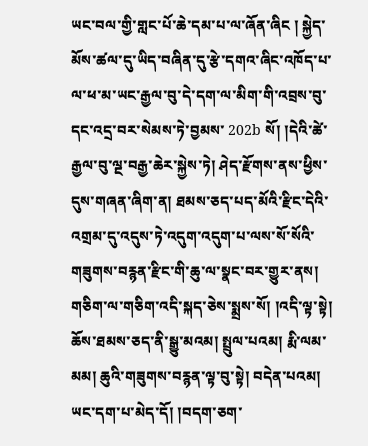ཡང་བལ་གྱི་གླང་པོ་ཆེ་དམ་པ་ལ་ཞོན་ཞིང ། སྐྱེད་མོས་ཚལ་དུ་ཡིད་བཞིན་དུ་རྩེ་དགའ་ཞིང་འཁོད་པ་ལ་ཕ་མ་ཡང་རྒྱལ་བུ་དེ་དག་ལ་མིག་གི་འབྲས་བུ་དང་འདྲ་བར་སེམས་ཏེ་བྱམས་ 202b སོ། །དེའི་ཚེ་རྒྱལ་བུ་ལྔ་བརྒྱ་ཆེར་སྐྱེས་ཏེ། ཤེད་རྫོགས་ནས་ཕྱིས་དུས་གཞན་ཞིག་ན། ཐམས་ཅད་པད་མོའི་རྫིང་དེའི་འགྲམ་དུ་འདུས་ཏེ་འདུག་འདུག་པ་ལས་སོ་སོའི་གཟུགས་བརྙན་རྫིང་གི་ཆུ་ལ་སྣང་བར་གྱུར་ནས། གཅིག་ལ་གཅིག་འདི་སྐད་ཅེས་སྨྲས་སོ། །འདི་ལྟ་སྟེ། ཆོས་ཐམས་ཅད་ནི་སྒྱུ་མའམ། སྤྲུལ་པའམ། རྨི་ལམ་མམ། ཆུའི་གཟུགས་བརྙན་ལྟ་བུ་སྟེ། བདེན་པའམ། ཡང་དག་པ་མེད་དོ། །བདག་ཅག་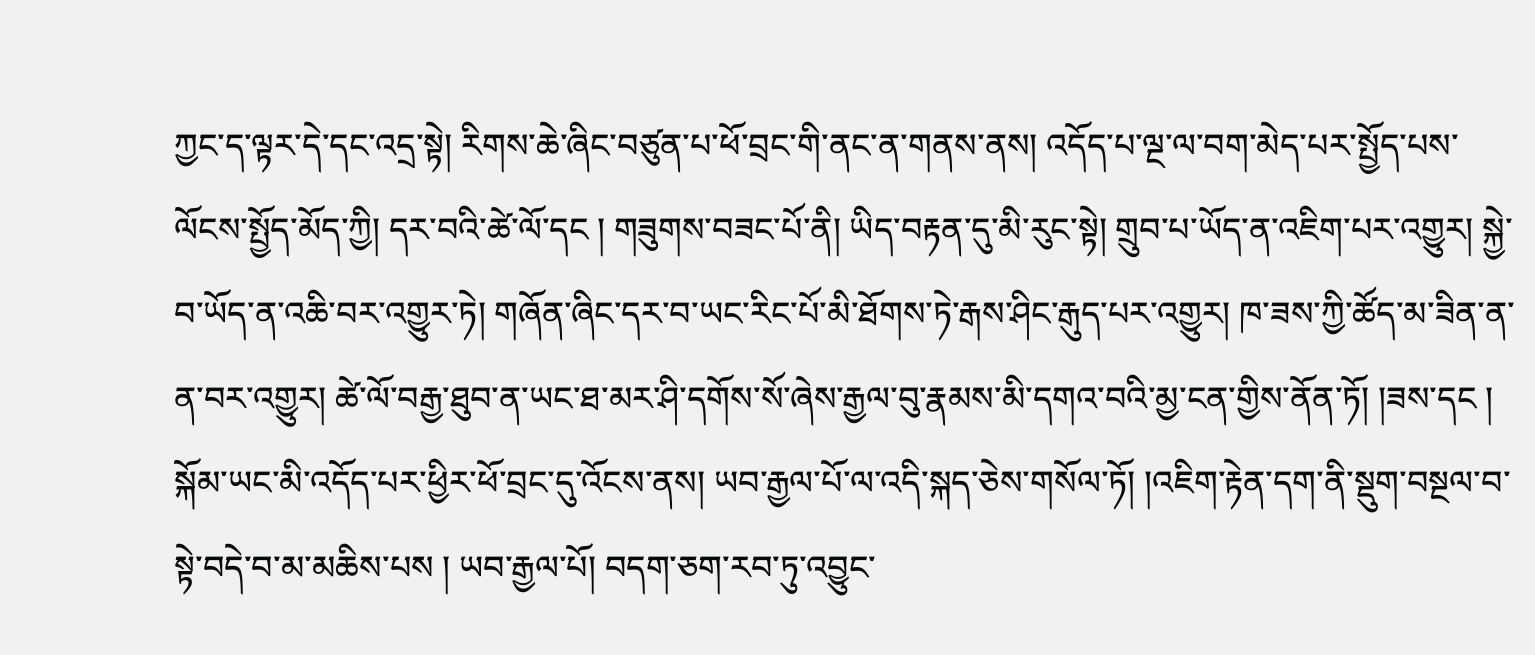ཀྱང་ད་ལྟར་དེ་དང་འདྲ་སྟེ། རིགས་ཆེ་ཞིང་བཙུན་པ་ཕོ་བྲང་གི་ནང་ན་གནས་ནས། འདོད་པ་ལྔ་ལ་བག་མེད་པར་སྤྱོད་པས་ལོངས་སྤྱོད་མོད་ཀྱི། དར་བའི་ཚེ་ལོ་དང ། གཟུགས་བཟང་པོ་ནི། ཡིད་བརྟན་དུ་མི་རུང་སྟེ། གྲུབ་པ་ཡོད་ན་འཇིག་པར་འགྱུར། སྐྱེ་བ་ཡོད་ན་འཆི་བར་འགྱུར་ཏེ། གཞོན་ཞིང་དར་བ་ཡང་རིང་པོ་མི་ཐོགས་ཏེ་རྒས་ཤིང་རྒུད་པར་འགྱུར། ཁ་ཟས་ཀྱི་ཚོད་མ་ཟིན་ན་ན་བར་འགྱུར། ཚེ་ལོ་བརྒྱ་ཐུབ་ན་ཡང་ཐ་མར་ཤི་དགོས་སོ་ཞེས་རྒྱལ་བུ་རྣམས་མི་དགའ་བའི་མྱ་ངན་གྱིས་ནོན་ཏོ། །ཟས་དང ། སྐོམ་ཡང་མི་འདོད་པར་ཕྱིར་ཕོ་བྲང་དུ་འོངས་ནས། ཡབ་རྒྱལ་པོ་ལ་འདི་སྐད་ཅེས་གསོལ་ཏོ། །འཇིག་རྟེན་དག་ནི་སྡུག་བསྔལ་བ་སྟེ་བདེ་བ་མ་མཆིས་པས ། ཡབ་རྒྱལ་པོ། བདག་ཅག་རབ་ཏུ་འབྱུང་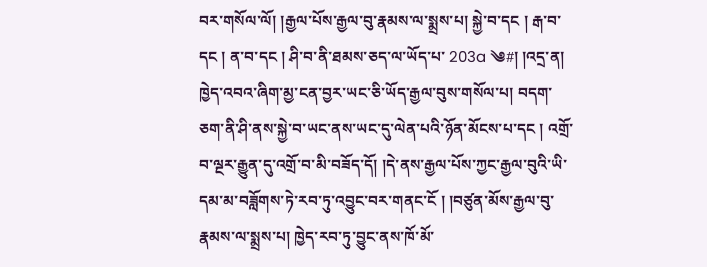བར་གསོལ་ལོ། །རྒྱལ་པོས་རྒྱལ་བུ་རྣམས་ལ་སྨྲས་པ། སྐྱེ་བ་དང ། རྒ་བ་དང ། ན་བ་དང ། ཤི་བ་ནི་ཐམས་ཅད་ལ་ཡོད་པ་ 203a ༄#། །འདྲ་ན། ཁྱེད་འབའ་ཞིག་མྱ་ངན་བྱར་ཡང་ཅི་ཡོད་རྒྱལ་བུས་གསོལ་པ། བདག་ཅག་ནི་ཤི་ནས་སྐྱེ་བ་ཡང་ནས་ཡང་དུ་ལེན་པའི་ཉོན་མོངས་པ་དང ། འགྲོ་བ་ལྔར་རྒྱུན་དུ་འགྲོ་བ་མི་བཟོད་དོ། །དེ་ནས་རྒྱལ་པོས་ཀྱང་རྒྱལ་བུའི་ཡི་དམ་མ་བཟློགས་ཏེ་རབ་ཏུ་འབྱུང་བར་གནང་ངོ ། །བཙུན་མོས་རྒྱལ་བུ་རྣམས་ལ་སྨྲས་པ། ཁྱེད་རབ་ཏུ་བྱུང་ནས་ཁོ་མོ་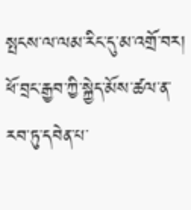སྤངས་ལ་ལམ་རིང་དུ་མ་འགྲོ་བར། ཕོ་བྲང་རྒྱབ་ཀྱི་སྐྱེད་མོས་ཚལ་ན་རབ་ཏུ་དབེན་པ་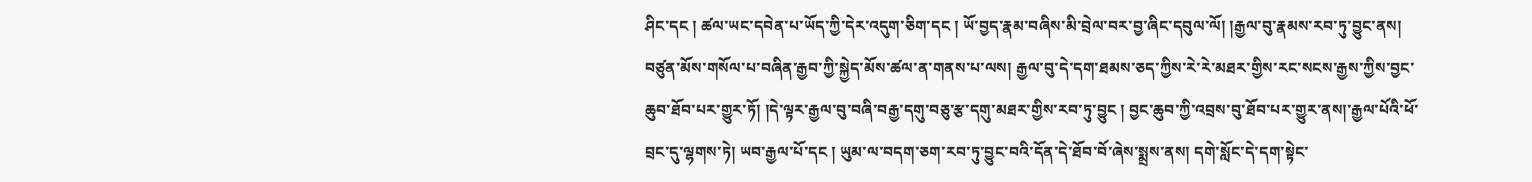ཤིང་དང ། ཚལ་ཡང་དབེན་པ་ཡོད་ཀྱི་དེར་འདུག་ཅིག་དང ། ཡོ་བྱད་རྣམ་བཞིས་མི་བྲེལ་བར་བྱ་ཞིང་དབུལ་ལོ། །རྒྱལ་བུ་རྣམས་རབ་ཏུ་བྱུང་ནས། བཙུན་མོས་གསོལ་པ་བཞིན་རྒྱབ་ཀྱི་སྐྱེད་མོས་ཚལ་ན་གནས་པ་ལས། རྒྱལ་བུ་དེ་དག་ཐམས་ཅད་ཀྱིས་རེ་རེ་མཐར་གྱིས་རང་སངས་རྒྱས་ཀྱིས་བྱང་ཆུབ་ཐོབ་པར་གྱུར་ཏོ། །དེ་ལྟར་རྒྱལ་བུ་བཞི་བརྒྱ་དགུ་བཅུ་རྩ་དགུ་མཐར་གྱིས་རབ་ཏུ་བྱུང ། བྱང་ཆུབ་ཀྱི་འབྲས་བུ་ཐོབ་པར་གྱུར་ནས།་རྒྱལ་པོའི་ཕོ་བྲང་དུ་ལྷགས་ཏེ། ཡབ་རྒྱལ་པོ་དང ། ཡུམ་ལ་བདག་ཅག་རབ་ཏུ་བྱུང་བའི་དོན་དེ་ཐོབ་བོ་ཞེས་སྨྲས་ནས། དགེ་སློང་དེ་དག་སྟེང་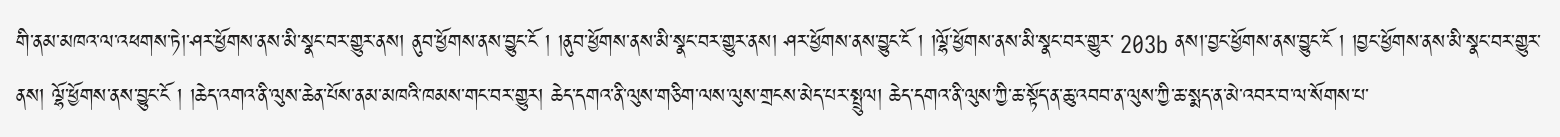གི་ནམ་མཁའ་ལ་འཕགས་ཏེ།་ཤར་ཕྱོགས་ནས་མི་སྣང་བར་གྱུར་ནས། ནུབ་ཕྱོགས་ནས་བྱུང་ངོ ། །ནུབ་ཕྱོགས་ནས་མི་སྣང་བར་གྱུར་ནས། ཤར་ཕྱོགས་ནས་བྱུང་ངོ ། །ལྷོ་ཕྱོགས་ནས་མི་སྣང་བར་གྱུར་ 203b ནས།་བྱང་ཕྱོགས་ནས་བྱུང་ངོ ། །བྱང་ཕྱོགས་ནས་མི་སྣང་བར་གྱུར་ནས། ལྷོ་ཕྱོགས་ནས་བྱུང་ངོ ། །ཆེད་འགའ་ནི་ལུས་ཆེན་པོས་ནམ་མཁའི་ཁམས་གང་བར་གྱུར། ཆེད་དགའ་ནི་ལུས་གཅིག་ལས་ལུས་གྲངས་མེད་པར་སྤྲུལ། ཆེད་དགའ་ནི་ལུས་ཀྱི་ཆ་སྟོད་ན་ཆུ་འབབ་ན་ལུས་ཀྱི་ཆ་སྨད་ན་མེ་འབར་བ་ལ་སོགས་པ་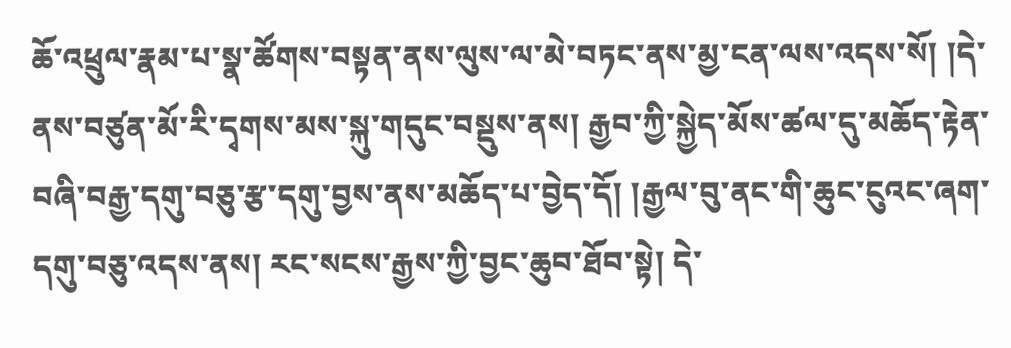ཆོ་འཕྲུལ་རྣམ་པ་སྣ་ཚོགས་བསྟན་ནས་ལུས་ལ་མེ་བཏང་ནས་མྱ་ངན་ལས་འདས་སོ། །དེ་ནས་བཙུན་མོ་རི་དྭགས་མས་སྐུ་གདུང་བསྡུས་ནས། རྒྱབ་ཀྱི་སྐྱེད་མོས་ཚལ་དུ་མཆོད་རྟེན་བཞི་བརྒྱ་དགུ་བཅུ་རྩ་དགུ་བྱས་ནས་མཆོད་པ་བྱེད་དོ། །རྒྱལ་བུ་ནང་གི་ཆུང་ངུའང་ཞག་དགུ་བཅུ་འདས་ནས། རང་སངས་རྒྱས་ཀྱི་བྱང་ཆུབ་ཐོབ་སྟེ། དེ་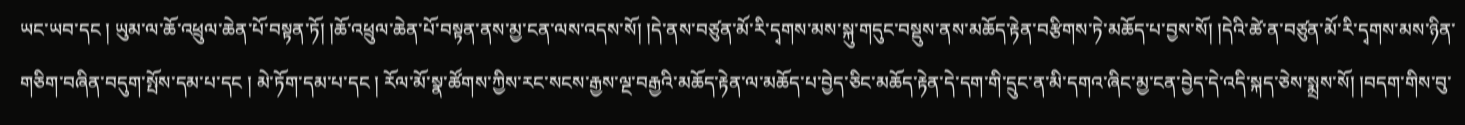ཡང་ཡབ་དང ། ཡུམ་ལ་ཆོ་འཕྲུལ་ཆེན་པོ་བསྟན་ཏོ། །ཆོ་འཕྲུལ་ཆེན་པོ་བསྟན་ནས་མྱ་ངན་ལས་འདས་སོ། །དེ་ནས་བཙུན་མོ་རི་དྭགས་མས་སྐུ་གདུང་བསྡུས་ནས་མཆོད་རྟེན་བརྩིགས་ཏེ་མཆོད་པ་བྱས་སོ། །དེའི་ཚེ་ན་བཙུན་མོ་རི་དྭགས་མས་ཉིན་གཅིག་བཞིན་བདུག་སྤོས་དམ་པ་དང ། མེ་ཏོག་དམ་པ་དང ། རོལ་མོ་སྣ་ཚོགས་ཀྱིས་རང་སངས་རྒྱས་ལྔ་བརྒྱའི་མཆོད་རྟེན་ལ་མཆོད་པ་བྱེད་ཅིང་མཆོད་རྟེན་དེ་དག་གི་དྲུང་ན་མི་དགའ་ཞིང་མྱ་ངན་བྱེད་དེ་འདི་སྐད་ཅེས་སྨྲས་སོ། །བདག་གིས་བུ་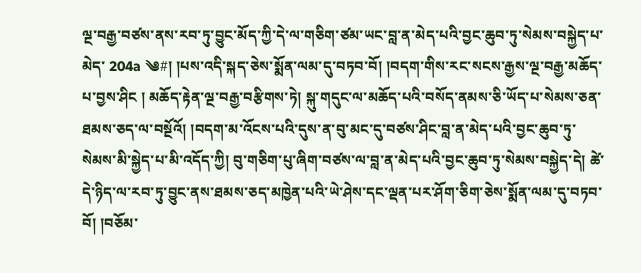ལྔ་བརྒྱ་བཙས་ནས་རབ་ཏུ་བྱུང་མོད་ཀྱི་དེ་ལ་གཅིག་ཙམ་ཡང་བླ་ན་མེད་པའི་བྱང་ཆུབ་ཏུ་སེམས་བསྐྱེད་པ་མེད་ 204a ༄#། །པས་འདི་སྐད་ཅེས་སྨོན་ལམ་དུ་བཏབ་བོ། །བདག་གིས་རང་སངས་རྒྱས་ལྔ་བརྒྱ་མཆོད་པ་བྱས་ཤིང ། མཆོད་རྟེན་ལྔ་བརྒྱ་བརྩིགས་ཏེ། སྐུ་གདུང་ལ་མཆོད་པའི་བསོད་ནམས་ཅི་ཡོད་པ་སེམས་ཅན་ཐམས་ཅད་ལ་བསྔོའོ། །བདག་མ་འོངས་པའི་དུས་ན་བུ་མང་དུ་བཙས་ཤིང་བླ་ན་མེད་པའི་བྱང་ཆུབ་ཏུ་སེམས་མི་སྐྱེད་པ་མི་འདོད་ཀྱི། བུ་གཅིག་པུ་ཞིག་བཙས་ལ་བླ་ན་མེད་པའི་བྱང་ཆུབ་ཏུ་སེམས་བསྐྱེད་དེ། ཚེ་དེ་ཉིད་ལ་རབ་ཏུ་བྱུང་ནས་ཐམས་ཅད་མཁྱེན་པའི་ཡེ་ཤེས་དང་ལྡན་པར་ཤོག་ཅིག་ཅེས་སྨོན་ལམ་དུ་བཏབ་བོ། །བཅོམ་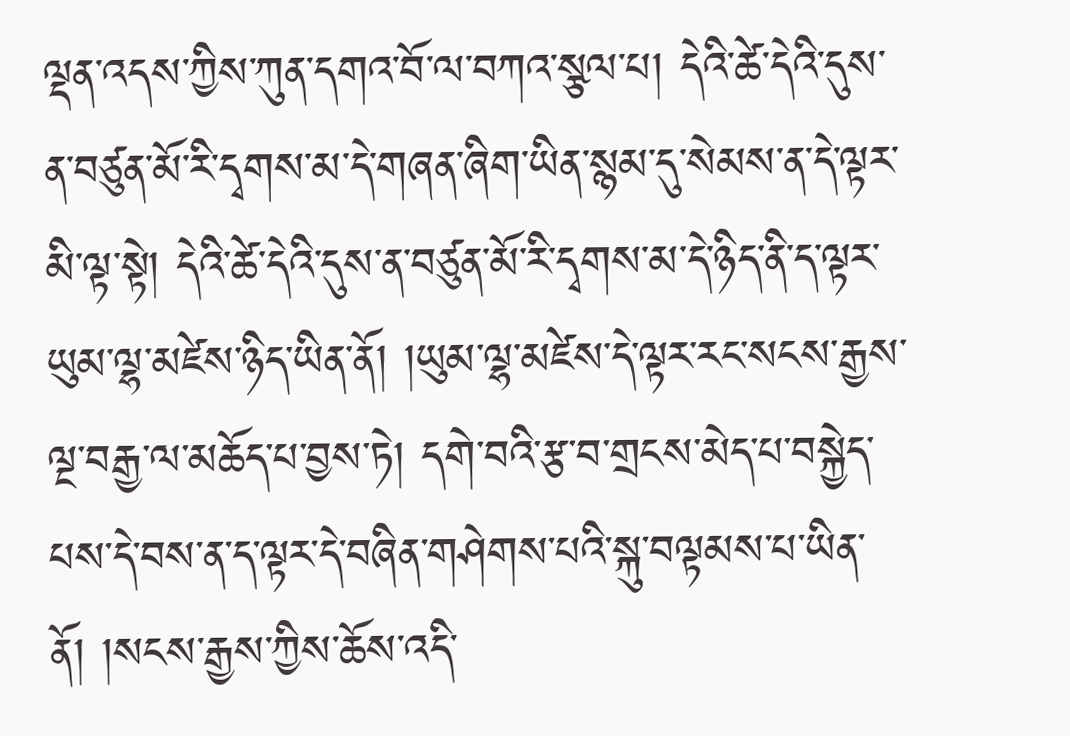ལྡན་འདས་ཀྱིས་ཀུན་དགའ་བོ་ལ་བཀའ་སྩལ་པ། དེའི་ཚེ་དེའི་དུས་ན་བཙུན་མོ་རི་དྭགས་མ་དེ་གཞན་ཞིག་ཡིན་སྙམ་དུ་སེམས་ན་དེ་ལྟར་མི་ལྟ་སྟེ། དེའི་ཚེ་དེའི་དུས་ན་བཙུན་མོ་རི་དྭགས་མ་དེ་ཉིད་ནི་ད་ལྟར་ཡུམ་ལྷ་མཛེས་ཉིད་ཡིན་ནོ། །ཡུམ་ལྷ་མཛེས་དེ་ལྟར་རང་སངས་རྒྱས་ལྔ་བརྒྱ་ལ་མཆོད་པ་བྱས་ཏེ། དགེ་བའི་རྩ་བ་གྲངས་མེད་པ་བསྐྱེད་པས་དེ་བས་ན་ད་ལྟར་དེ་བཞིན་གཤེགས་པའི་སྐུ་བལྟམས་པ་ཡིན་ནོ། །སངས་རྒྱས་ཀྱིས་ཆོས་འདི་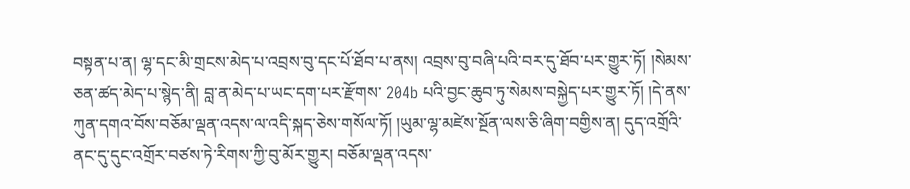བསྟན་པ་ན། ལྷ་དང་མི་གྲངས་མེད་པ་འབྲས་བུ་དང་པོ་ཐོབ་པ་ནས། འབྲས་བུ་བཞི་པའི་བར་དུ་ཐོབ་པར་གྱུར་ཏོ། །སེམས་ཅན་ཚད་མེད་པ་སྙེད་ནི། བླ་ན་མེད་པ་ཡང་དག་པར་རྫོགས་ 204b པའི་བྱང་ཆུབ་ཏུ་སེམས་བསྐྱེད་པར་གྱུར་ཏོ། །དེ་ནས་ཀུན་དགའ་བོས་བཅོམ་ལྡན་འདས་ལ་འདི་སྐད་ཅེས་གསོལ་ཏོ། །ཡུམ་ལྷ་མཛེས་སྔོན་ལས་ཅི་ཞིག་བགྱིས་ན། དུད་འགྲོའི་ནང་དུ་དུང་འགྲོར་བཙས་ཏེ་རིགས་ཀྱི་བུ་མོར་གྱུར། བཅོམ་ལྡན་འདས་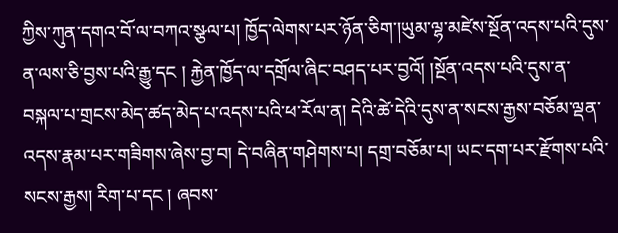ཀྱིས་ཀུན་དགའ་བོ་ལ་བཀའ་སྩལ་པ། ཁྱོད་ལེགས་པར་ཉོན་ཅིག་།ཡུམ་ལྷ་མཛེས་སྔོན་འདས་པའི་དུས་ན་ལས་ཅི་བྱས་པའི་རྒྱུ་དང ། རྐྱེན་ཁྱོད་ལ་དགྲོལ་ཞིང་བཤད་པར་བྱའོ། །སྔོན་འདས་པའི་དུས་ན་བསྐལ་པ་གྲངས་མེད་ཚད་མེད་པ་འདས་པའི་ཕ་རོལ་ན། དེའི་ཚེ་དེའི་དུས་ན་སངས་རྒྱས་བཅོམ་ལྡན་འདས་རྣམ་པར་གཟིགས་ཞེས་བྱ་བ། དེ་བཞིན་གཤེགས་པ། དགྲ་བཅོམ་པ། ཡང་དག་པར་རྫོགས་པའི་སངས་རྒྱས། རིག་པ་དང ། ཞབས་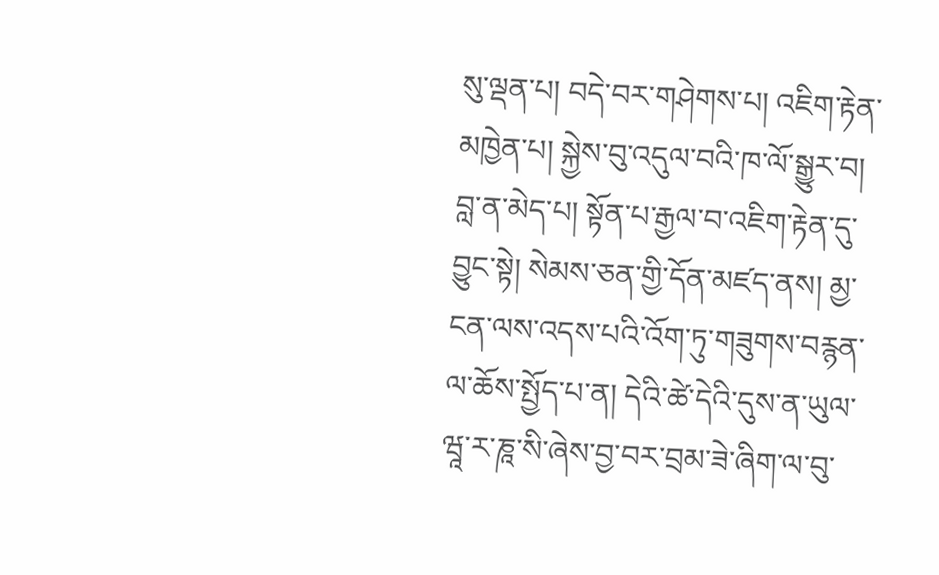སུ་ལྡན་པ། བདེ་བར་གཤེགས་པ། འཇིག་རྟེན་མཁྱེན་པ། སྐྱེས་བུ་འདུལ་བའི་ཁ་ལོ་སྒྱུར་བ། བླ་ན་མེད་པ། སྟོན་པ་རྒྱལ་བ་འཇིག་རྟེན་དུ་བྱུང་སྟེ། སེམས་ཅན་གྱི་དོན་མཛད་ནས། མྱ་ངན་ལས་འདས་པའི་འོག་ཏུ་གཟུགས་བརྙན་ལ་ཆོས་སྤྱོད་པ་ན། དེའི་ཚེ་དེའི་དུས་ན་ཡུལ་ཝཱ་ར་ཎཱ་སི་ཞེས་བྱ་བར་བྲམ་ཟེ་ཞིག་ལ་བུ་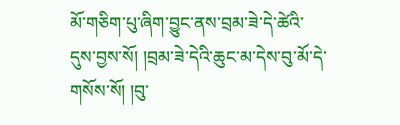མོ་གཅིག་པུ་ཞིག་བྱུང་ནས་བྲམ་ཟེ་དེ་ཚེའི་དུས་བྱས་སོ། །བྲམ་ཟེ་དེའི་ཆུང་མ་དེས་བུ་མོ་དེ་གསོས་སོ། །བུ་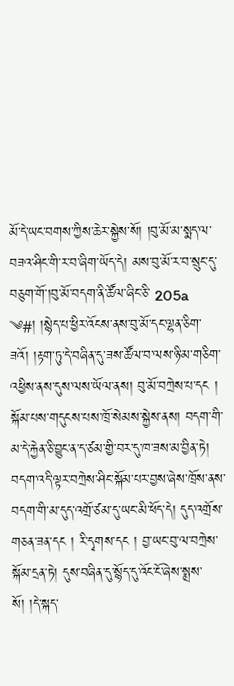མོ་དེ་ཡང་བགས་ཀྱིས་ཆེར་སྐྱེས་སོ། །བུ་མོ་མ་སྨད་ལ་བཟའ་ཤིང་གི་ར་བ་ཞིག་ཡོད་དེ། མས་བུ་མོ་ར་བ་སྲུང་དུ་བཅུག་གོ་།བུ་མོ་བདག་ནི་ཚོལ་ཞིང་ཅི་ 205a ༄#། །སྙེད་པ་ཕྱིར་འོངས་ནས་བུ་མོ་དང་ལྷན་ཅིག་ཟའོ། །རྟག་ཏུ་དེ་བཞིན་དུ་ཟས་ཚོལ་བ་ལས་ཉི་མ་གཅིག་འཕྱིས་ནས་དུས་ལས་ཡོལ་ནས། བུ་མོ་བཀྲེས་པ་དང ། སྐོམ་པས་གདུངས་པས་ཁྲོ་སེམས་སྐྱེས་ནས། བདག་གི་མ་དེ་རྐྱེན་ཅི་བྱུང་ན་ད་ཙམ་གྱི་བར་དུ་ཁ་ཟས་མ་བྱིན་ཏེ། བདག་འདི་ལྟར་བཀྲེས་ཤིང་སྐོམ་པར་བྱས་ཞེས་ཁྲོས་ནས་བདག་གི་མ་དུད་འགྲོ་ཙམ་དུ་ཡང་མི་ཕོད་དེ། དུད་འགྲོས་གཅན་ཟན་དང ། རི་དྭགས་དང ། བྱ་ཡང་བུ་ལ་བཀྲེས་སྐོམ་དྲན་ཏེ། དུས་བཞིན་དུ་སྙོད་དུ་འོང་ངོ་ཞེས་སྨྲས་སོ། །དེ་སྐད་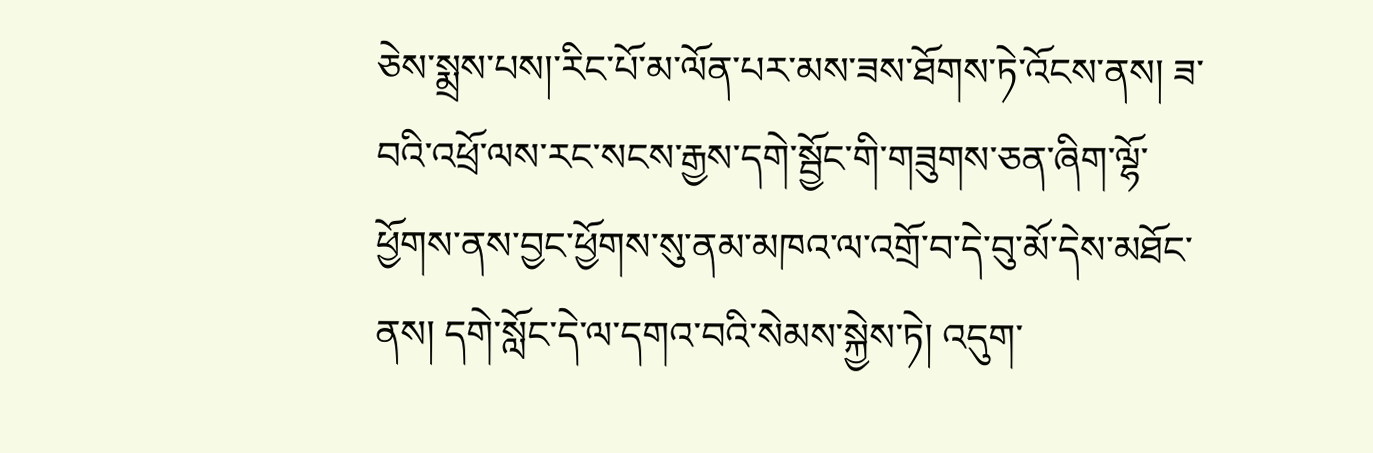ཅེས་སྨྲས་པས།་རིང་པོ་མ་ལོན་པར་མས་ཟས་ཐོགས་ཏེ་འོངས་ནས། ཟ་བའི་འཕྲོ་ལས་རང་སངས་རྒྱས་དགེ་སྦྱོང་གི་གཟུགས་ཅན་ཞིག་ལྷོ་ཕྱོགས་ནས་བྱང་ཕྱོགས་སུ་ནམ་མཁའ་ལ་འགྲོ་བ་དེ་བུ་མོ་དེས་མཐོང་ནས། དགེ་སློང་དེ་ལ་དགའ་བའི་སེམས་སྐྱེས་ཏེ། འདུག་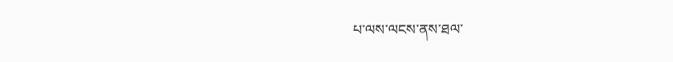པ་ལས་ལངས་ནས་ཐལ་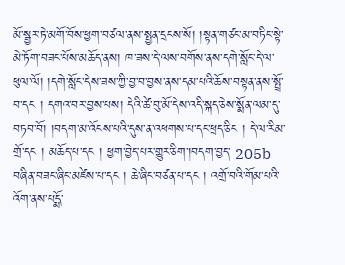མོ་སྦྱར་ཏེ་མགོ་བོས་ཕྱག་བཙལ་ནས་སྤྱན་དྲངས་སོ། །སྟན་གཙང་མ་བཏིང་སྟེ་མེ་ཏོག་བཟང་པོས་མཆོད་ནས། ཁ་ཟས་དེ་ལས་བགོས་ནས་དགེ་སློང་དེ་ལ་ཕུལ་ལོ། །དགེ་སློང་དེས་ཟས་ཀྱི་བྱ་བ་བྱས་ནས་དམ་པའི་ཆོས་བསྟན་ནས་སྤྲོ་བ་དང ། དགའ་བར་བྱས་པས། དེའི་ཚེ་བུ་མོ་དེས་འདི་སྐད་ཅེས་སྨོན་ལམ་དུ་བཏབ་བོ། །བདག་མ་འོངས་པའི་དུས་ན་འཕགས་པ་དང་ཕྲད་ཅིང ། དེ་ལ་རིམ་གྲོ་དང ། མཆོད་པ་དང ། ཕྱག་བྱེད་པར་གྱུར་ཅིག་།བདག་བྱད་ 205b བཞིན་བཟང་ཞིང་མཛེས་པ་དང ། ཆེ་ཞིང་བཙན་པ་དང ། འགྲོ་བའི་གོམ་པའི་འོག་ནས་པདྨོ་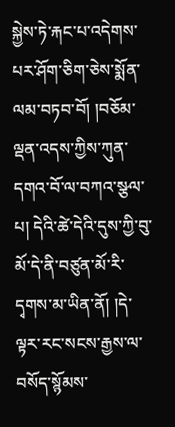སྐྱེས་ཏེ་རྐང་པ་འདེགས་པར་ཤོག་ཅིག་ཅེས་སྨོན་ལམ་བཏབ་བོ། །བཅོམ་ལྡན་འདས་ཀྱིས་ཀུན་དགའ་བོ་ལ་བཀའ་སྩལ་པ། དེའི་ཚེ་དེའི་དུས་ཀྱི་བུ་མོ་དེ་ནི་བཙུན་མོ་རི་དྭགས་མ་ཡིན་ནོ། །དེ་ལྟར་རང་སངས་རྒྱས་ལ་བསོད་སྙོམས་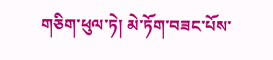གཅིག་ཕུལ་ཏེ། མེ་ཏོག་བཟང་པོས་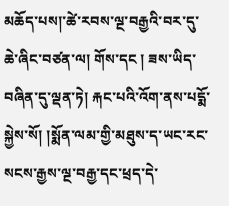མཆོད་པས།་ཚེ་རབས་ལྔ་བརྒྱའི་བར་དུ་ཆེ་ཞིང་བཙན་ལ། གོས་དང ། ཟས་ཡིད་བཞིན་དུ་ལྡན་ཏེ། རྐང་པའི་འོག་ནས་པདྨོ་སྐྱེས་སོ། །སྨོན་ལམ་གྱི་མཐུས་ད་ཡང་རང་སངས་རྒྱས་ལྔ་བརྒྱ་དང་ཕྲད་དེ་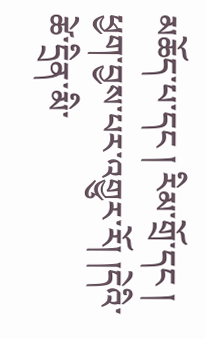མཆོད་པ་དང ། རིམ་གྲོ་དང ། ཕྱག་བྱས་པར་འགྱུར་རོ། །དེའི་ཚེ་དྲིན་མི་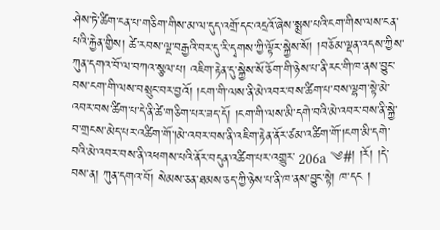ཤེས་ཏེ་ཚིག་ངན་པ་གཅིག་གིས་མ་ལ་དུད་འགྲོ་དང་འདྲའོ་ཞེས་སྨྲས་པའི་ངག་གིས་ལས་ངན་པའི་རྐྱེན་གྱིས། ཚེ་རབས་ལྔ་བརྒྱའི་བར་དུ་རི་དྭགས་ཀྱི་ལྟོར་སྐྱེས་སོ། །བཅོམ་ལྡན་འདས་ཀྱིས་ཀུན་དགའ་བོ་ལ་བཀའ་སྩལ་པ། འཇིག་རྟེན་དུ་སྐྱེས་སོ་ཅོག་གི་ཉེས་པ་ནི་རང་གི་ཁ་ནས་བྱུང་བས་ངག་གི་ལས་བསྲུང་བར་བྱའོ། །ངག་གི་ལས་ནི་མེ་འབར་བས་ཚིག་པ་བས་ལྷག་སྟེ་མེ་འབར་བས་ཚིག་པ་དེ་ནི་ཚེ་གཅིག་པར་ཟད་དོ། །ངག་གི་ལས་མི་དགེ་བའི་མེ་འབར་བས་ནི་སྐྱེ་བ་གྲངས་མེད་པར་འཚིག་གོ་།མེ་འབར་བས་ནི་འཇིག་རྟེན་ནོར་ཙམ་འཚིག་གོ་།ངག་མི་དགེ་བའི་མེ་འབར་བས་ནི་འཕགས་པའི་ནོར་བདུན་འཚིག་པར་འགྱུར་ 206a ༄#། །རོ། །དེ་བས་ན། ཀུན་དགའ་བོ། སེམས་ཅན་ཐམས་ཅད་ཀྱི་ཉེས་པ་ནི་ཁ་ནས་བྱུང་སྟེ། ཁ་དང །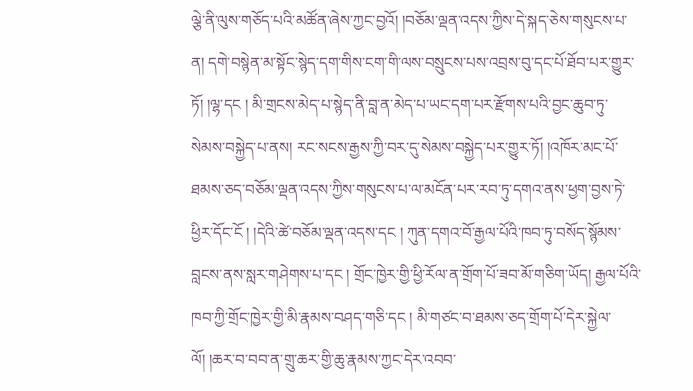ལྕེ་ནི་ལུས་གཅོད་པའི་མཚོན་ཞེས་ཀྱང་བྱའོ། །བཅོམ་ལྡན་འདས་ཀྱིས་དེ་སྐད་ཅེས་གསུངས་པ་ན། དགེ་བསྙེན་མ་སྟོང་སྙེད་དག་གིས་ངག་གི་ལས་བསྲུངས་པས་འབྲས་བུ་དང་པོ་ཐོབ་པར་གྱུར་ཏོ། །ལྷ་དང ། མི་གྲངས་མེད་པ་སྙེད་ནི་བླ་ན་མེད་པ་ཡང་དག་པར་རྫོགས་པའི་བྱང་ཆུབ་ཏུ་སེམས་བསྐྱེད་པ་ནས། རང་སངས་རྒྱས་ཀྱི་བར་དུ་སེམས་བསྐྱེད་པར་གྱུར་ཏོ། །འཁོར་མང་པོ་ཐམས་ཅད་བཅོམ་ལྡན་འདས་ཀྱིས་གསུངས་པ་ལ་མངོན་པར་རབ་ཏུ་དགའ་ནས་ཕྱག་བྱས་ཏེ་ཕྱིར་དོང་ངོ ། །དེའི་ཚེ་བཅོམ་ལྡན་འདས་དང ། ཀུན་དགའ་བོ་རྒྱལ་པོའི་ཁབ་ཏུ་བསོད་སྙོམས་བླངས་ནས་སླར་གཤེགས་པ་དང ། གྲོང་ཁྱེར་གྱི་ཕྱི་རོལ་ན་གྲོག་པོ་ཟབ་མོ་གཅིག་ཡོད། རྒྱལ་པོའི་ཁབ་ཀྱི་གྲོང་ཁྱེར་གྱི་མི་རྣམས་བཤད་གཅི་དང ། མི་གཙང་བ་ཐམས་ཅད་གྲོག་པོ་དེར་སྐྱེལ་ལོ། །ཆར་བ་བབ་ན་གྲུ་ཆར་གྱི་ཆུ་རྣམས་ཀྱང་དེར་འབབ་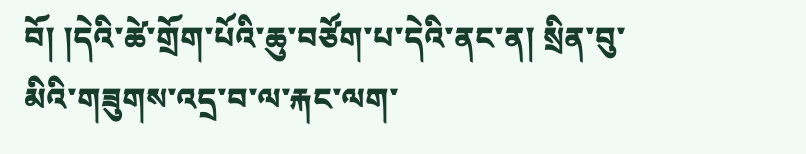བོ། །དེའི་ཚེ་གྲོག་པོའི་ཆུ་བཙོག་པ་དེའི་ནང་ན། སྲིན་བུ་མིའི་གཟུགས་འདྲ་བ་ལ་རྐང་ལག་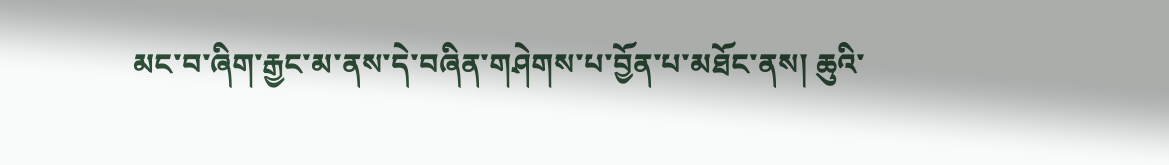མང་བ་ཞིག་རྒྱང་མ་ནས་དེ་བཞིན་གཤེགས་པ་བྱོན་པ་མཐོང་ནས། ཆུའི་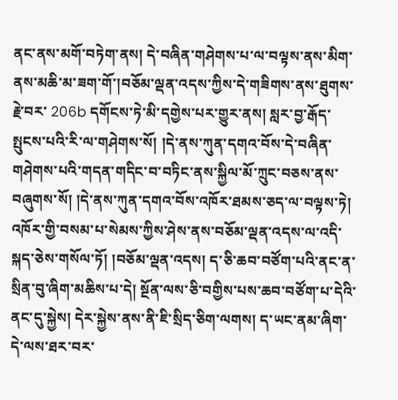ནང་ནས་མགོ་བཏེག་ནས། དེ་བཞིན་གཤེགས་པ་ལ་བལྟས་ནས་མིག་ནས་མཆི་མ་ཟག་གོ་།བཅོམ་ལྡན་འདས་ཀྱིས་དེ་གཟིགས་ནས་ཐུགས་རྗེ་བར་ 206b དགོངས་ཏེ་མི་དགྱེས་པར་གྱུར་ནས། སླར་བྱ་རྒོད་སྤུངས་པའི་རི་ལ་གཤེགས་སོ། །དེ་ནས་ཀུན་དགའ་བོས་དེ་བཞིན་གཤེགས་པའི་གདན་གདིང་བ་བཏིང་ནས་སྐྱིལ་མོ་ཀྲུང་བཅས་ནས་བཞུགས་སོ། །དེ་ནས་ཀུན་དགའ་བོས་འཁོར་ཐམས་ཅད་ལ་བལྟས་ཏེ། འཁོར་གྱི་བསམ་པ་སེམས་ཀྱིས་ཤེས་ནས་བཅོམ་ལྡན་འདས་ལ་འདི་སྐད་ཅེས་གསོལ་ཏོ། །བཅོམ་ལྡན་འདས། ད་ཅི་ཆབ་བཙོག་པའི་ནང་ན་སྲིན་བུ་ཞིག་མཆིས་པ་དེ། སྔོན་ལས་ཅི་བགྱིས་པས་ཆབ་བཙོག་པ་དེའི་ནང་དུ་སྐྱེས། དེར་སྐྱེས་ནས་ནི་ཇི་སྲིད་ཅིག་ལགས། ད་ཡང་ནམ་ཞིག་དེ་ལས་ཐར་བར་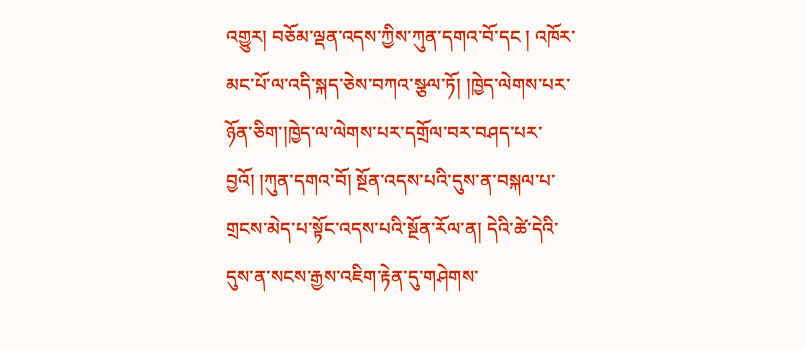འགྱུར། བཅོམ་ལྡན་འདས་ཀྱིས་ཀུན་དགའ་བོ་དང ། འཁོར་མང་པོ་ལ་འདི་སྐད་ཅེས་བཀའ་སྩལ་ཏོ། །ཁྱེད་ལེགས་པར་ཉོན་ཅིག་།ཁྱེད་ལ་ལེགས་པར་དགྲོལ་བར་བཤད་པར་བྱའོ། །ཀུན་དགའ་བོ། སྔོན་འདས་པའི་དུས་ན་བསྐལ་པ་གྲངས་མེད་པ་སྟོང་འདས་པའི་སྔོན་རོལ་ན། དེའི་ཚེ་དེའི་དུས་ན་སངས་རྒྱས་འཇིག་རྟེན་དུ་གཤེགས་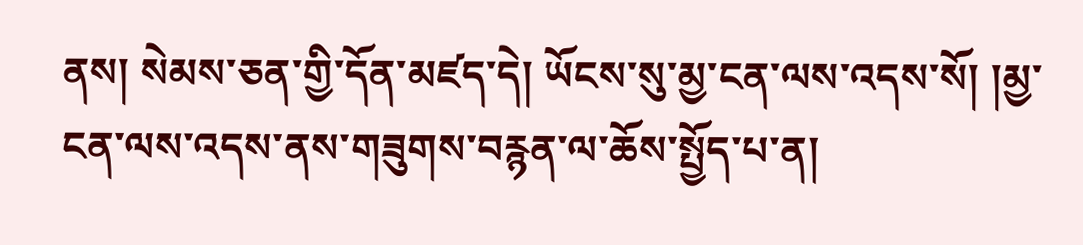ནས། སེམས་ཅན་གྱི་དོན་མཛད་དེ། ཡོངས་སུ་མྱ་ངན་ལས་འདས་སོ། །མྱ་ངན་ལས་འདས་ནས་གཟུགས་བརྙན་ལ་ཆོས་སྤྱོད་པ་ན།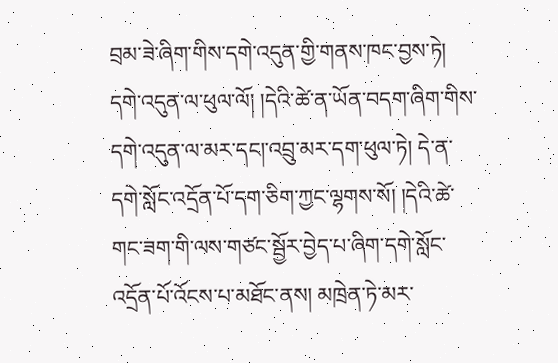བྲམ་ཟེ་ཞིག་གིས་དགེ་འདུན་གྱི་གནས་ཁང་བྱས་ཏེ། དགེ་འདུན་ལ་ཕུལ་ལོ། །དེའི་ཚེ་ན་ཡོན་བདག་ཞིག་གིས་དགེ་འདུན་ལ་མར་དང།་འབྲུ་མར་དག་ཕུལ་ཏེ། དེ་ན་དགེ་སློང་འདྲོན་པོ་དག་ཅིག་ཀྱང་ལྷགས་སོ། །དེའི་ཚེ་གང་ཟག་གི་ལས་གཙང་སྦྱོར་བྱེད་པ་ཞིག་དགེ་སློང་འདྲོན་པོ་འོངས་པ་མཐོང་ནས། མཁྲེན་ཏེ་མར་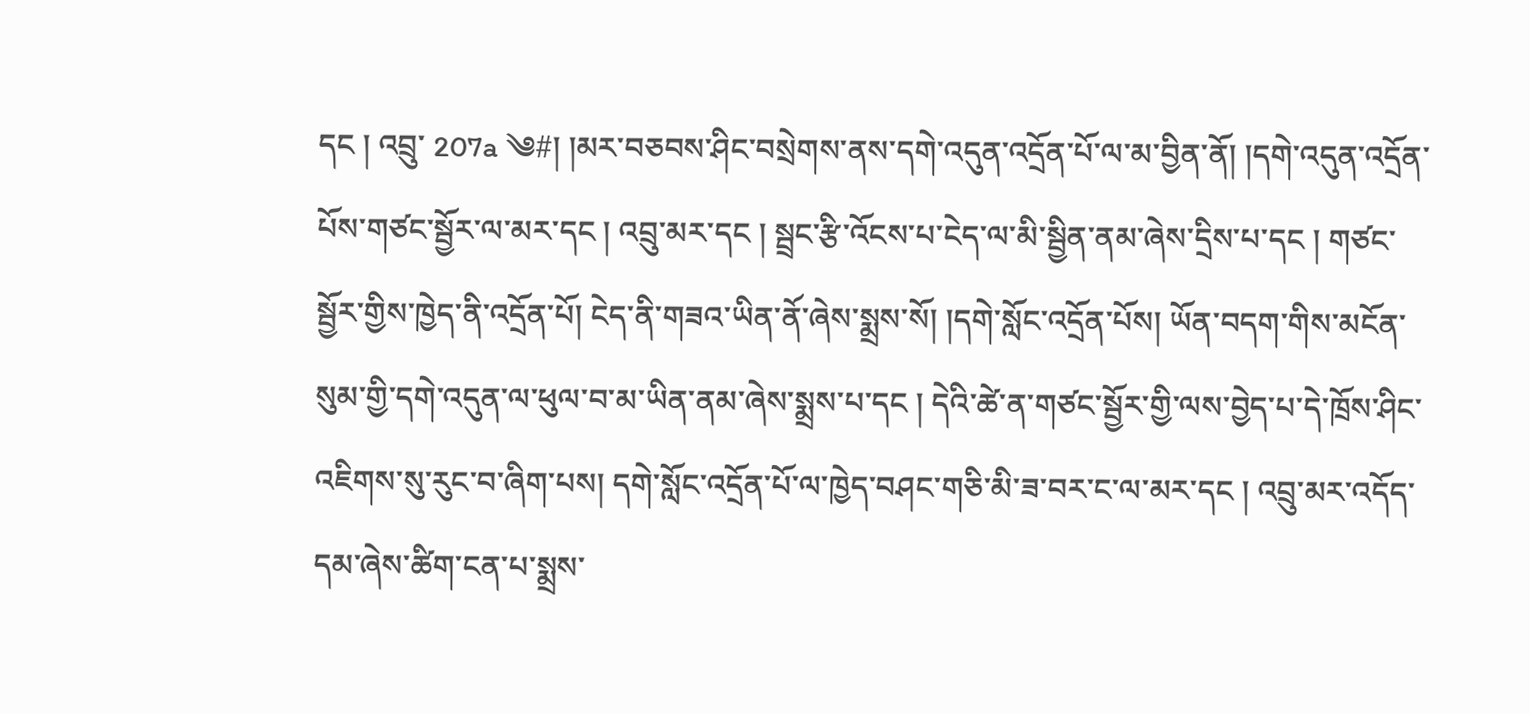དང ། འབྲུ་ 207a ༄#། །མར་བཅབས་ཤིང་བསྲེགས་ནས་དགེ་འདུན་འདྲོན་པོ་ལ་མ་བྱིན་ནོ། །དགེ་འདུན་འདྲོན་པོས་གཙང་སྦྱོར་ལ་མར་དང ། འབྲུ་མར་དང ། སྦྲང་རྩི་འོངས་པ་ངེད་ལ་མི་སྦྱིན་ནམ་ཞེས་དྲིས་པ་དང ། གཙང་སྦྱོར་གྱིས་ཁྱེད་ནི་འདྲོན་པོ། ངེད་ནི་གཟའ་ཡིན་ནོ་ཞེས་སྨྲས་སོ། །དགེ་སློང་འདྲོན་པོས། ཡོན་བདག་གིས་མངོན་སུམ་གྱི་དགེ་འདུན་ལ་ཕུལ་བ་མ་ཡིན་ནམ་ཞེས་སྨྲས་པ་དང ། དེའི་ཚེ་ན་གཙང་སྦྱོར་གྱི་ལས་བྱེད་པ་དེ་ཁྲོས་ཤིང་འཇིགས་སུ་རུང་བ་ཞིག་པས། དགེ་སློང་འདྲོན་པོ་ལ་ཁྱེད་བཤང་གཅི་མི་ཟ་བར་ང་ལ་མར་དང ། འབྲུ་མར་འདོད་དམ་ཞེས་ཚིག་ངན་པ་སྨྲས་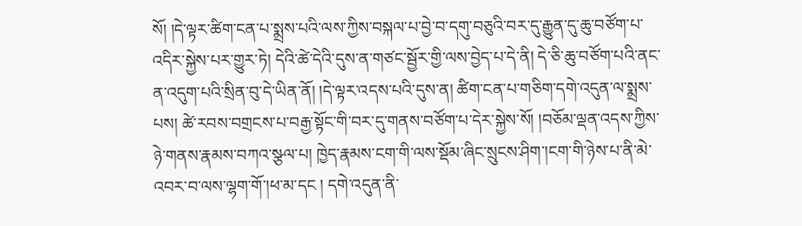སོ། །དེ་ལྟར་ཚིག་ངན་པ་སྨྲས་པའི་ལས་ཀྱིས་བསྐལ་པ་བྱེ་བ་དགུ་བཅུའི་བར་དུ་རྒྱུན་དུ་ཆུ་བཙོག་པ་འདིར་སྐྱེས་པར་གྱུར་ཏེ། དེའི་ཚེ་དེའི་དུས་ན་གཙང་སྦྱོར་གྱི་ལས་བྱེད་པ་དེ་ནི། དེ་ཅི་ཆུ་བཙོག་པའི་ནང་ན་འདུག་པའི་སྲིན་བུ་དེ་ཡིན་ནོ། །དེ་ལྟར་འདས་པའི་དུས་ན། ཚིག་ངན་པ་གཅིག་དགེ་འདུན་ལ་སྨྲས་པས། ཚེ་རབས་བགྲངས་པ་བརྒྱ་སྟོང་གི་བར་དུ་གནས་བཙོག་པ་དེར་སྐྱེས་སོ། །བཅོམ་ལྡན་འདས་ཀྱིས་ཉེ་གནས་རྣམས་བཀའ་སྩལ་པ། ཁྱེད་རྣམས་ངག་གི་ལས་སྡོམ་ཞིང་སྲུངས་ཤིག་།ངག་གི་ཉེས་པ་ནི་མེ་འབར་བ་ལས་ལྷག་གོ་།ཕ་མ་དང ། དགེ་འདུན་ནི་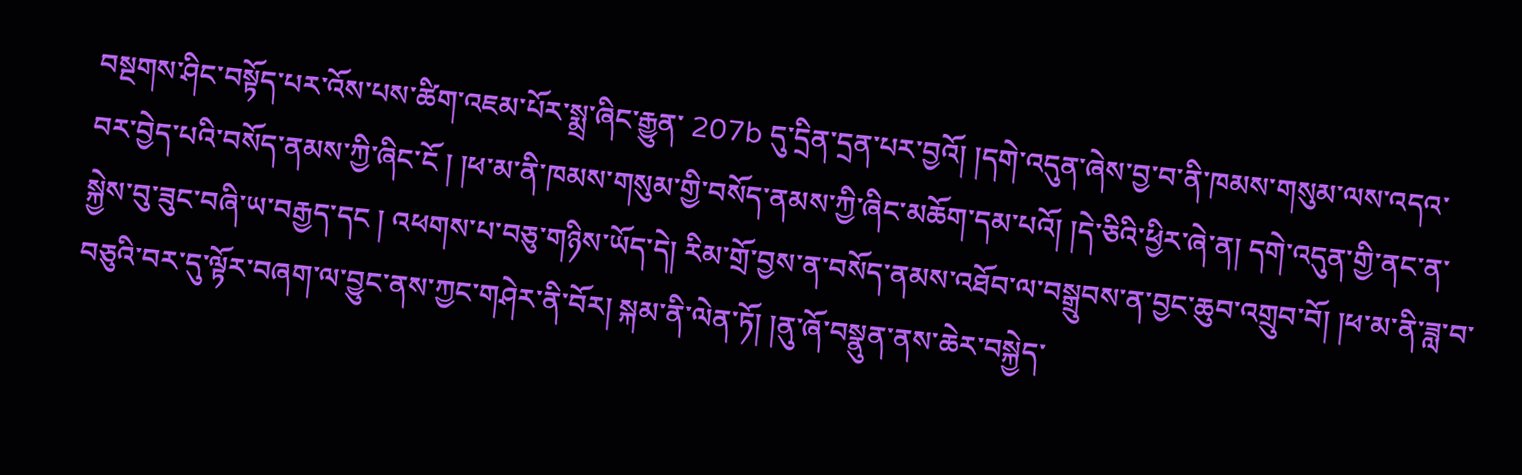བསྔགས་ཤིང་བསྟོད་པར་འོས་པས་ཚིག་འཇམ་པོར་སྨྲ་ཞིང་རྒྱུན་ 207b དུ་དྲིན་དྲན་པར་བྱའོ། །དགེ་འདུན་ཞེས་བྱ་བ་ནི་ཁམས་གསུམ་ལས་འདའ་བར་བྱེད་པའི་བསོད་ནམས་ཀྱི་ཞིང་ངོ ། །ཕ་མ་ནི་ཁམས་གསུམ་གྱི་བསོད་ནམས་ཀྱི་ཞིང་མཆོག་དམ་པའོ། །དེ་ཅིའི་ཕྱིར་ཞེ་ན། དགེ་འདུན་གྱི་ནང་ན་སྐྱེས་བུ་ཟུང་བཞི་ཡ་བརྒྱད་དང ། འཕགས་པ་བཅུ་གཉིས་ཡོད་དེ། རིམ་གྲོ་བྱས་ན་བསོད་ནམས་འཐོབ་ལ་བསྒྲུབས་ན་བྱང་ཆུབ་འགྲུབ་བོ། །ཕ་མ་ནི་ཟླ་བ་བཅུའི་བར་དུ་ལྟོར་བཞག་ལ་བྱུང་ནས་ཀྱང་གཤེར་ནི་བོར། སྐམ་ནི་ལེན་ཏོ། །ནུ་ཞོ་བསྣུན་ནས་ཆེར་བསྐྱེད་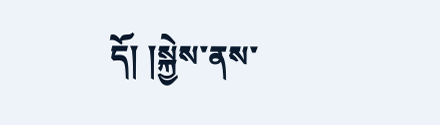དོ། །སྐྱེས་ནས་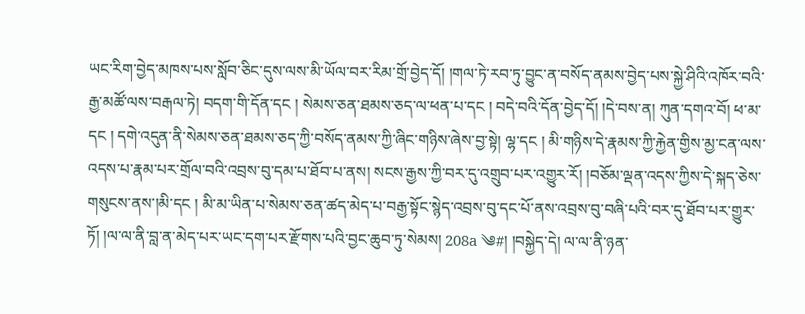ཡང་རིག་བྱེད་མཁས་པས་སློབ་ཅིང་དུས་ལས་མི་ཡོལ་བར་རིམ་གྲོ་བྱེད་དོ། །གལ་ཏེ་རབ་ཏུ་བྱུང་ན་བསོད་ནམས་བྱེད་པས་སྐྱེ་ཤིའི་འཁོར་བའི་རྒྱ་མཚོ་ལས་བརྒལ་ཏེ། བདག་གི་དོན་དང ། སེམས་ཅན་ཐམས་ཅད་ལ་ཕན་པ་དང ། བདེ་བའི་དོན་བྱེད་དོ། །དེ་བས་ན། ཀུན་དགའ་བོ། ཕ་མ་དང ། དགེ་འདུན་ནི་སེམས་ཅན་ཐམས་ཅད་ཀྱི་བསོད་ནམས་ཀྱི་ཞིང་གཉིས་ཞེས་བྱ་སྟེ། ལྷ་དང ། མི་གཉིས་དེ་རྣམས་ཀྱི་རྐྱེན་གྱིས་མྱ་ངན་ལས་འདས་པ་རྣམ་པར་གྲོལ་བའི་འབྲས་བུ་དམ་པ་ཐོབ་པ་ནས། སངས་རྒྱས་ཀྱི་བར་དུ་འགྲུབ་པར་འགྱུར་རོ། །བཅོམ་ལྡན་འདས་ཀྱིས་དེ་སྐད་ཅེས་གསུངས་ནས་།མི་དང ། མི་མ་ཡིན་པ་སེམས་ཅན་ཚད་མེད་པ་བརྒྱ་སྟོང་སྙེད་འབྲས་བུ་དང་པོ་ནས་འབྲས་བུ་བཞི་པའི་བར་དུ་ཐོབ་པར་གྱུར་ཏོ། །ལ་ལ་ནི་བླ་ན་མེད་པར་ཡང་དག་པར་རྫོགས་པའི་བྱང་ཆུབ་ཏུ་སེམས། 208a ༄#། །བསྐྱེད་དེ། ལ་ལ་ནི་ཉན་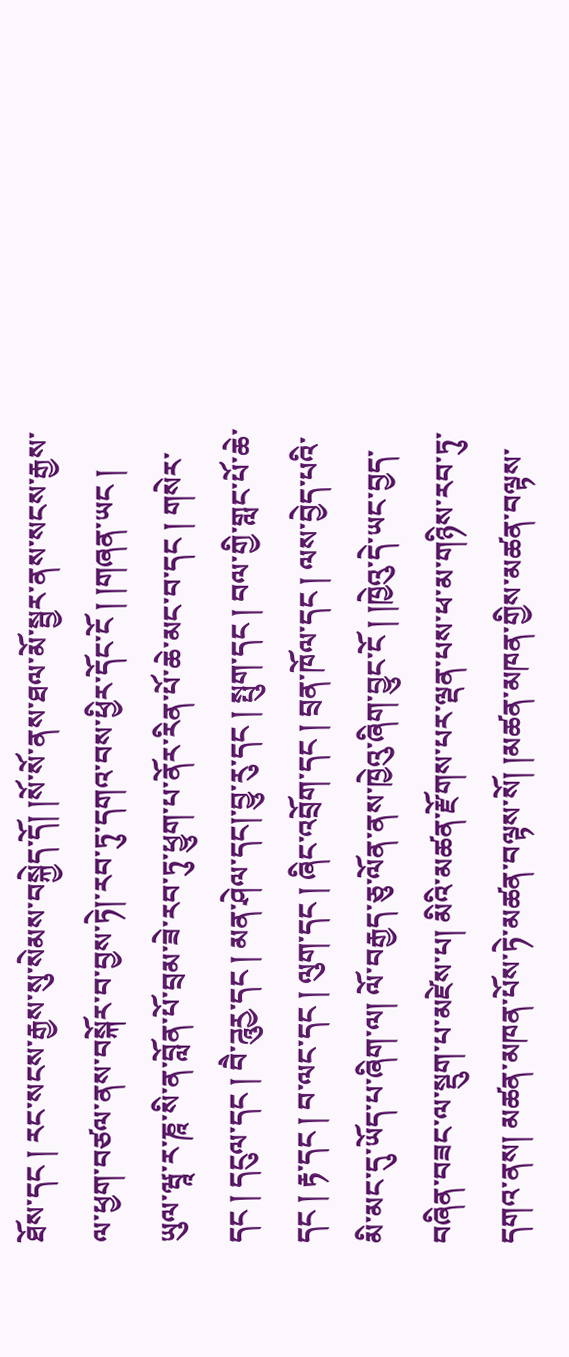ཐོས་དང ། རང་སངས་རྒྱས་སུ་སེམས་བསྐྱེད་དོ། །སོ་སོ་ནས་ཐལ་མོ་སྦྱར་ནས་སངས་རྒྱས་ལ་ཕྱག་བཙལ་ནས་བསྐོར་བ་བྱས་ཏེ།་རབ་ཏུ་དགའ་བས་ཕྱིར་དོང་ངོ ། །གཞན་ཡང ། ཡུལ་ཝཱ་ར་ཎཱ་སི་ན་བློན་པོ་བྲམ་ཟེ་རབ་ཏུ་ཕྱུག་པ་ནོར་རིན་པོ་ཆེ་མང་བ་དང ། གསེར་དང ། དངུལ་དང ། བཻ་ཌཱུརྱ་དང ། མན་ཤེལ་དང།་བྱུ་རུ་དང ། སྤུག་དང ། བལ་གྱི་གླང་པོ་ཆེ་དང ། རྟ་དང ། བ་ལང་དང ། ལུག་དང ། ཞིང་འབྲོག་དང ། བྲན་ཁོལ་དང ། ལས་བྱེད་པའི་མི་མང་དུ་ཡོད་པ་ཞིག་ལ། ལོ་བརྒྱད་ཅུ་ལོན་ནས་ཁྱེའུ་ཞིག་བྱུང་ངོ ། །ཁྱེའུ་དེ་ཡང་བྱད་བཞིན་བཟང་ལ་སྡུག་པ་མཛེས་པ། མིའི་མཚན་རྫོགས་པར་ལྡན་པས་ཕ་མ་གཉིས་རབ་ཏུ་དགའ་ནས། མཚན་མཁན་པོས་ཏེ་མཚན་བལྟས་སོ། །མཚན་མཁན་གྱིས་མཚན་བལྟས་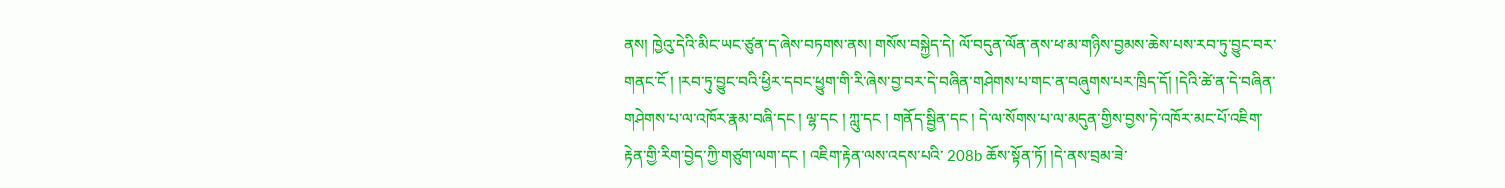ནས། ཁྱེའུ་དེའི་མིང་ཡང་ཙུན་ད་ཞེས་བཏགས་ནས། གསོས་བསྐྱེད་དེ། ལོ་བདུན་ལོན་ནས་ཕ་མ་གཉིས་བྱམས་ཆེས་པས་རབ་ཏུ་བྱུང་བར་གནང་ངོ ། །རབ་ཏུ་བྱུང་བའི་ཕྱིར་དབང་ཕྱུག་གི་རི་ཞེས་བྱ་བར་དེ་བཞིན་གཤེགས་པ་གང་ན་བཞུགས་པར་ཁྲིད་དོ། །དེའི་ཚེ་ན་དེ་བཞིན་གཤེགས་པ་ལ་འཁོར་རྣམ་བཞི་དང ། ལྷ་དང ། ཀླུ་དང ། གནོད་སྦྱིན་དང ། དེ་ལ་སོགས་པ་ལ་མདུན་གྱིས་བྱས་ཏེ་འཁོར་མང་པོ་འཇིག་རྟེན་གྱི་རིག་བྱེད་ཀྱི་གཙུག་ལག་དང ། འཇིག་རྟེན་ལས་འདས་པའི་ 208b ཆོས་སྟོན་ཏོ། །དེ་ནས་བྲམ་ཟེ་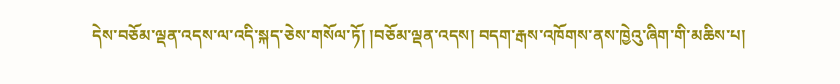དེས་བཅོམ་ལྡན་འདས་ལ་འདི་སྐད་ཅེས་གསོལ་ཏོ། །བཅོམ་ལྡན་འདས། བདག་རྒས་འཁོགས་ནས་ཁྱེའུ་ཞིག་གི་མཆིས་པ།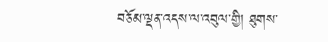བཅོམ་ལྡན་འདས་ལ་འབུལ་གྱི། ཐུགས་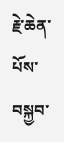རྗེ་ཆེན་པོས་བསྐྱབ་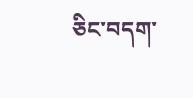ཅིང་བདག་